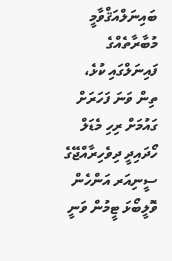ބައިނަލްއަޤްވާމީ މުބާރާތެއްގެ ފައިނަލްގައި ކުޅެ، ތިން ވަނަ ފަހަރަށް ގައުމަށް ރިހި މެޑަލް ހޯދައިދީ ދިވެހިރާއްޖޭގެ ސީނިއަރ އަންހެން ވޮލީބޯޅަ ޓީމުން ވަނީ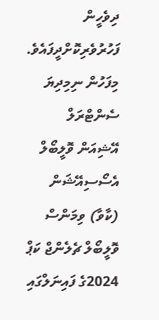ދިވެހީން ފަހުރުވެރިކޮށްދީފައެވެ. މިފަހުން ނިމިދިޔަ ސެންޓްރަލް އޭޝިއަން ވޮލީބޯލް އެސޯސިއޭޝަން (ކާވާ) ވިމަންސް ވޮލީބޯލް ޗެލެންޖް ކަޕް 2024ގެ ފައިނަލްގައި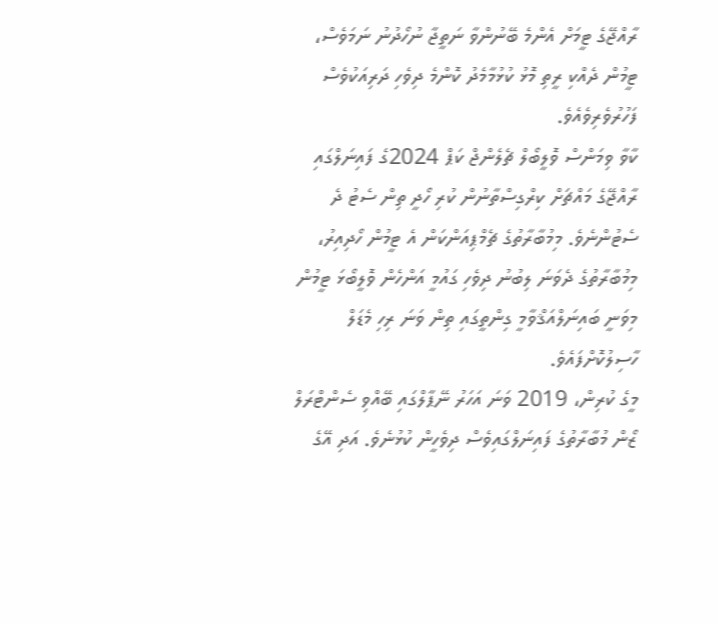ރާއްޖޭގެ ޓީމަށް އެންމެ ބޭނުންވާ ނަތީޖާ ނުހޯދުނު ނަމަވެސް، ޓީމުން ދެއްކި ރީތި މޮޅު ކުޅުމާމެދު ކޮންމެ ދިވެހި ދަރިއަކުވެސް ފަހުރުވެރިވެއެވެ.
ކާވާ ވިމަންސް ވޮލީބޯލް ޗެލެންޖް ކަޕް 2024ގެ ފައިނަލްގައި ރާއްޖޭގެ މައްޗަށް ކިރްގިސްތާނުން ކުރި ހޯދީ ތިން ސެޓު ދެ ސެޓުންނެވެ. މިމުބާރާތުގެ ޗެމްޕިއަންކަން އެ ޓީމުން ހޯދިއިރު، މިމުބާރާތުގެ ދެވަނަ ލިބުނު ދިވެހި ގައުމީ އަންހެން ވޮލީބޯޅަ ޓީމުން މިވަނީ ބައިނަލްއަޤްވާމީ ގިންތީގައި ތިން ވަނަ ރިހި މެޑަލް ހާސިލުކޮށްފައެވެ.
މީގެ ކުރިން، 2019 ވަނަ އަހަރު ނޭޕާލްގައި ބޭއްވި ސެންޓްރަލް ޒޯން މުބާރާތުގެ ފައިނަލްގައިވެސް ދިވެހީން ކުޅުނެވެ. އަދި އޭގެ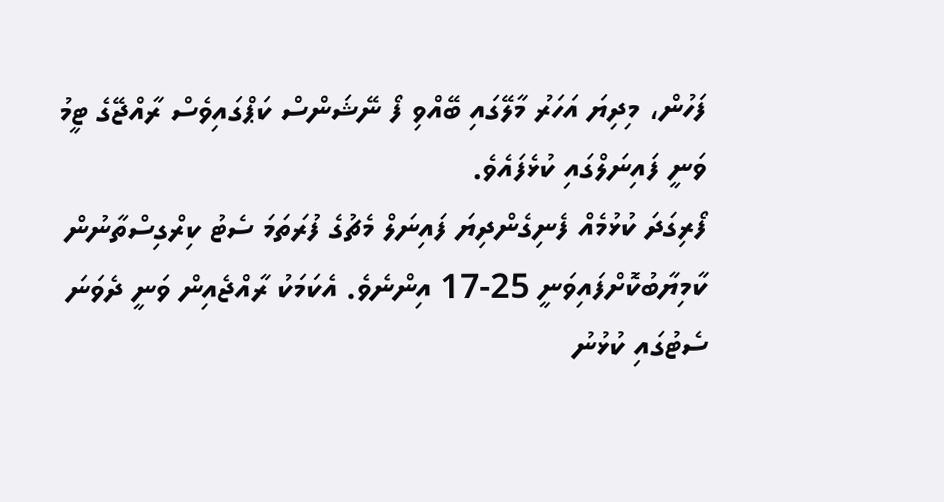ފަހުން، މިދިޔަ އަހަރު މާލޭގައި ބޭއްވި ފޯ ނޭޝަންސް ކަޕްގައިވެސް ރާއްޖޭގެ ޓީމު ވަނީ ފައިނަލްގައި ކުޅެފައެވެ.
ފޯރިގަދަ ކުޅުމެއް ފެނިގެންދިޔަ ފައިނަލް މެޗުގެ ފުރަތަމަ ސެޓު ކިރްގިސްތާނުން ކާމިޔާބުކޮށްފައިވަނީ 25-17 އިންނެވެ. އެކަމަކު ރާއްޖެއިން ވަނީ ދެވަނަ ސެޓުގައި ކުޅުނު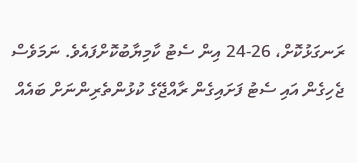ރަނގަޅުކޮށް، 26-24 އިން ސެޓު ކާމިޔާބުކޮށްފައެވެ. ނަމަވެސް ޖެހިގެން އައި ސެޓު ފަށައިގެން ރާއްޖޭގެ ކުޅުންތެރިންނަށް ބައެއް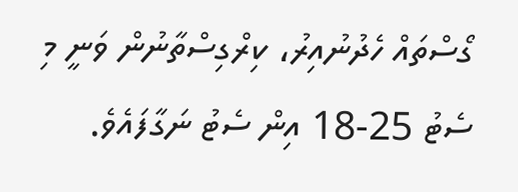ގޯސްތައް ހެދުނުއިރު، ކިރްގިސްތާނުން ވަނީ މި ސެޓު 25-18 އިން ސެޓު ނަގާފައެވެ.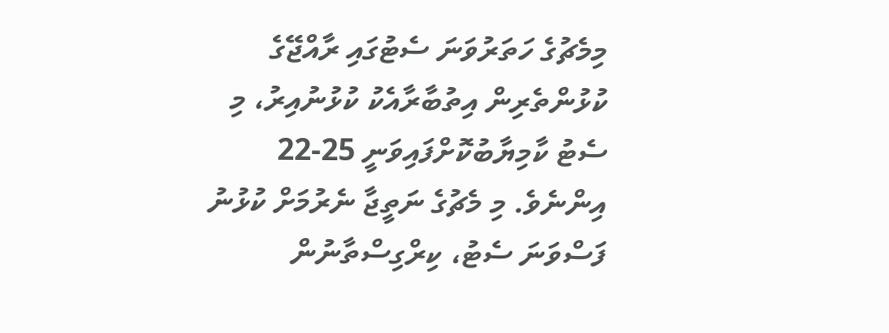މިމެޗުގެ ހަތަރުވަނަ ސެޓުގައި ރާއްޖޭގެ ކުޅުންތެރިން އިތުބާރާއެކު ކުޅުނުއިރު، މި ސެޓު ކާމިޔާބުކޮށްފައިވަނީ 25-22 އިންނެވެ. މި މެޗުގެ ނަތީޖާ ނެރުމަށް ކުޅުނު ފަސްވަނަ ސެޓު، ކިރްގިސްތާނުން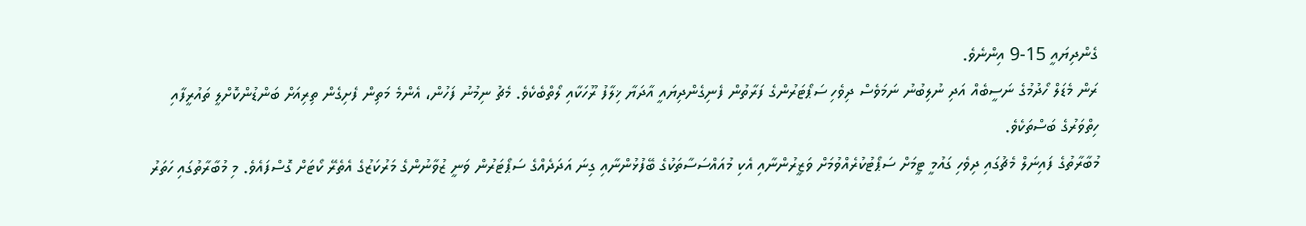ގެންދިޔައީ 15-9 އިންނެވެ.
ރަން މެޑަލް ހޯދުމުގެ ނަސީބެއް އަދި ނުލިބުނު ނަމަވެސް ދިވެހި ސަޕޯޓަރުންގެ ފަރާތުން ފެނިގެންދިޔައީ އާދަޔާ ޚިލާފު ރޫހަކާއި ލޯތްބެކެވެ. މެޗު ނިމުނު ފަހުން، އެންމެ މަތިން ފެށިގެން ތިރިއަށް ބަންޑުންކޮށްލީ ތައުރީފާއި ހިތްވަރުގެ ބަސްތަކެވެ.
މުބާރާތުގެ ފައިނަލް މެޗުގައި ދިވެހި ގައުމީ ޓީމަށް ސަޕޯޓުކުރެއްވުމަށް ވަޒީރުންނާއި އެކި މުއައްސަސާތަކުގެ ބޭފުޅުންނާއި ގިނަ އަދަދެއްގެ ސަޕޯޓަރުން ވަނީ ޒުވާނުންގެ މަރުކަޒުގެ އެތެރޭ ކޯޓަށް ގޮސްފައެވެ. މި މުބާރާތުގައި ހަތަރު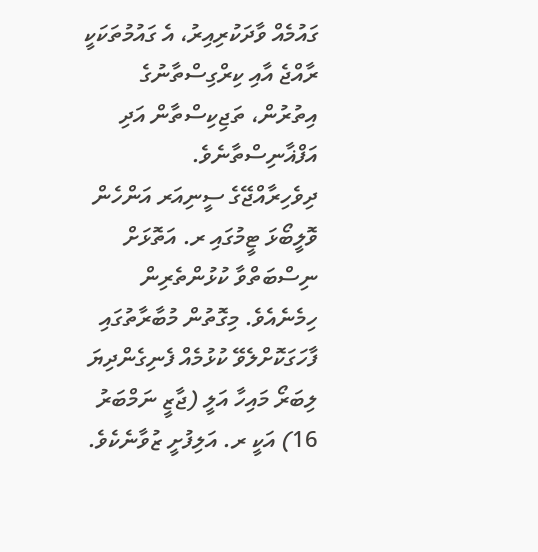ގައުމެއް ވާދަކުރިއިރު، އެ ގައުމުތަކަކީ ރާއްޖެ އާއި ކިރްގިސްތާނުގެ އިތުރުން، ތަޖިކިސްތާން އަދި އަފްޣާނިސްތާނެވެ.
ދިވެހިރާއްޖޭގެ ސީނިއަރ އަންހެން ވޮލީބޯޅަ ޓީމުގައި ރ. އަތޮޅަށް ނިސްބަތްވާ ކުޅުންތެރިން ހިމެނެއެވެ. މިގޮތުން މުބާރާތުގައި ފާހަގަކޮށްލެވޭ ކުޅުމެއް ފެނިގެންދިޔަ ލިބަރޯ މައިހާ އަލީ (ޖާޒީ ނަމްބަރު 16) އަކީ ރ. އަލިފުށީ ޒުވާނެކެވެ.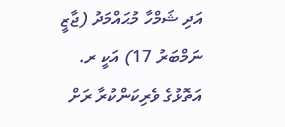އަދި ޝަމްހާ މުޙައްމަދު (ޖާޒީ ނަމްބަރު 17) އަކީ ރ. އަތޮޅުގެ ވެރިކަންކުރާ ރަށް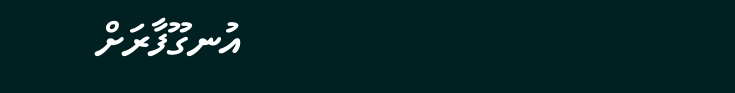އުނގޫފާރަށް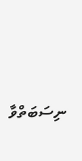ނިސަބަތްވާ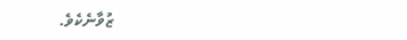ޒުވާނެކެވެ.